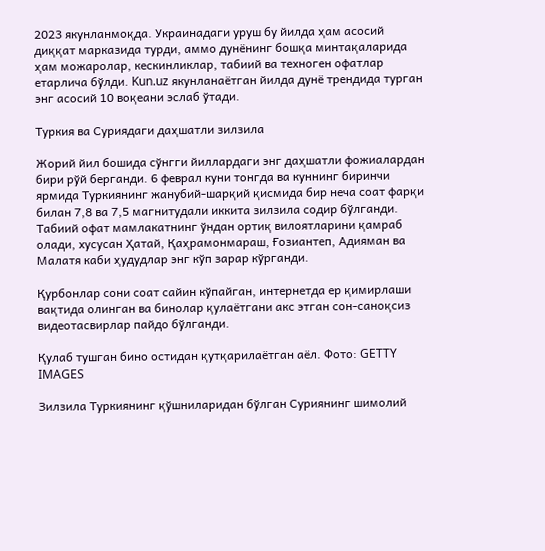2023 якунланмоқда. Украинадаги уруш бу йилда ҳам асосий диққат марказида турди, аммо дунёнинг бошқа минтақаларида ҳам можаролар, кескинликлар, табиий ва техноген офатлар етарлича бўлди. Kun.uz якунланаётган йилда дунё трендида турган энг асосий 10 воқеани эслаб ўтади.

Туркия ва Суриядаги даҳшатли зилзила

Жорий йил бошида сўнгги йиллардаги энг даҳшатли фожиалардан бири рўй берганди. 6 феврал куни тонгда ва куннинг биринчи ярмида Туркиянинг жанубий-шарқий қисмида бир неча соат фарқи билан 7,8 ва 7,5 магнитудали иккита зилзила содир бўлганди. Табиий офат мамлакатнинг ўндан ортиқ вилоятларини қамраб олади, хусусан Ҳатай, Қаҳрамонмараш, Ғозиантеп, Адияман ва Малатя каби ҳудудлар энг кўп зарар кўрганди.

Қурбонлар сони соат сайин кўпайган, интернетда ер қимирлаши вақтида олинган ва бинолар қулаётгани акс этган сон-саноқсиз видеотасвирлар пайдо бўлганди.

Қулаб тушган бино остидан қутқарилаётган аёл. Фото: GETTY IMAGES

Зилзила Туркиянинг қўшниларидан бўлган Суриянинг шимолий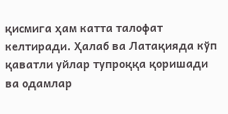қисмига ҳам катта талофат келтиради. Ҳалаб ва Латақияда кўп қаватли уйлар тупроққа қоришади ва одамлар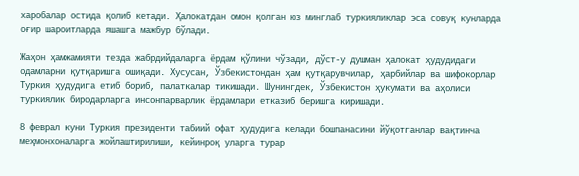харобалар остида қолиб кетади. Ҳалокатдан омон қолган юз минглаб туркияликлар эса совуқ кунларда оғир шароитларда яшашга мажбур бўлади.

Жаҳон ҳамжамияти тезда жабрдийдаларга ёрдам қўлини чўзади, дўст-у душман ҳалокат ҳудудидаги одамларни қутқаришга ошиқади. Хусусан, Ўзбекистондан ҳам қутқарувчилар, ҳарбийлар ва шифокорлар Туркия ҳудудига етиб бориб, палаткалар тикишади. Шунингдек, Ўзбекистон ҳукумати ва аҳолиси туркиялик биродарларга инсонпарварлик ёрдамлари етказиб беришга киришади.

8 феврал куни Туркия президенти табиий офат ҳудудига келади бошпанасини йўқотганлар вақтинча меҳмонхоналарга жойлаштирилиши, кейинроқ уларга турар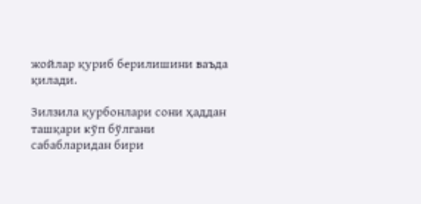жойлар қуриб берилишини ваъда қилади.

Зилзила қурбонлари сони ҳаддан ташқари кўп бўлгани сабабларидан бири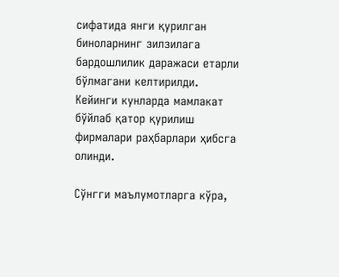сифатида янги қурилган биноларнинг зилзилага бардошлилик даражаси етарли бўлмагани келтирилди. Кейинги кунларда мамлакат бўйлаб қатор қурилиш фирмалари раҳбарлари ҳибсга олинди.

Сўнгги маълумотларга кўра,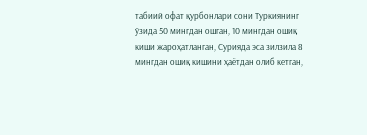табиий офат қурбонлари сони Туркиянинг ўзида 50 мингдан ошган, 10 мингдан ошиқ киши жароҳатланган, Сурияда эса зилзила 8 мингдан ошиқ кишини ҳаётдан олиб кетган,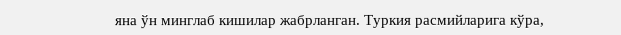яна ўн минглаб кишилар жабрланган. Туркия расмийларига кўра,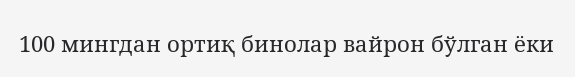100 мингдан ортиқ бинолар вайрон бўлган ёки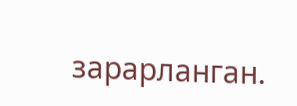зарарланган.